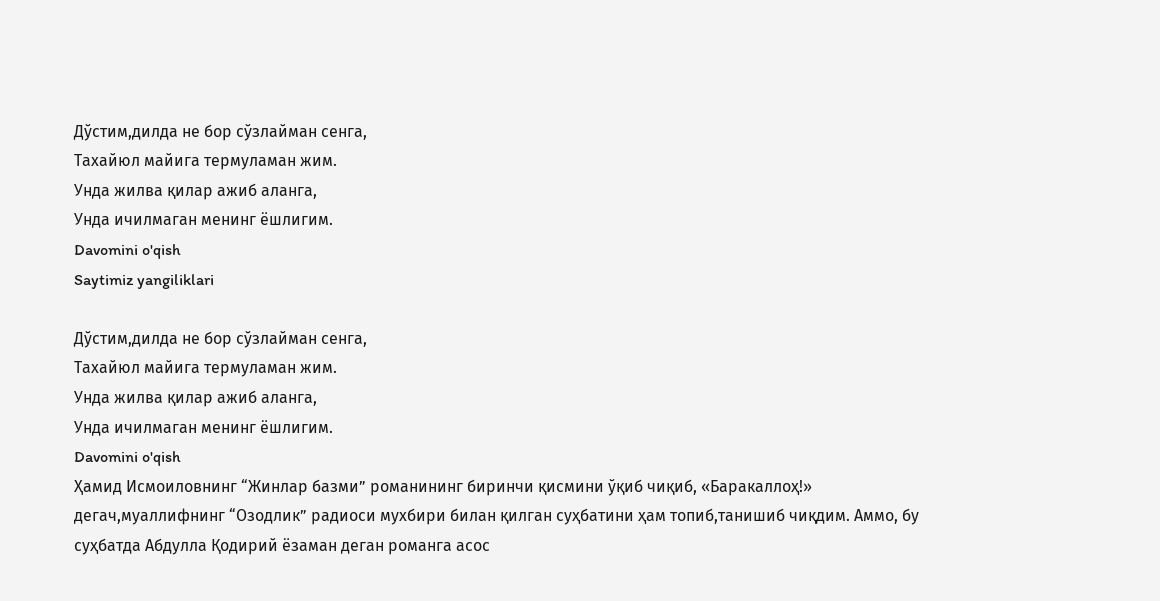Дўстим,дилда не бор сўзлайман сенга,
Тахайюл майига термуламан жим.
Унда жилва қилар ажиб аланга,
Унда ичилмаган менинг ёшлигим.
Davomini o'qish
Saytimiz yangiliklari

Дўстим,дилда не бор сўзлайман сенга,
Тахайюл майига термуламан жим.
Унда жилва қилар ажиб аланга,
Унда ичилмаган менинг ёшлигим.
Davomini o'qish
Ҳамид Исмоиловнинг “Жинлар базми” романининг биринчи қисмини ўқиб чиқиб, «Баракаллоҳ!» дегач,муаллифнинг “Озодлик” радиоси мухбири билан қилган суҳбатини ҳам топиб,танишиб чиқдим. Аммо, бу суҳбатда Абдулла Қодирий ёзаман деган романга асос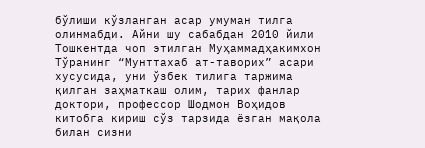бўлиши кўзланган асар умуман тилга олинмабди. Айни шу сабабдан 2010 йили Тошкентда чоп этилган Муҳаммадҳакимхон Тўранинг “Мунттахаб ат-таворих” асари хусусида, уни ўзбек тилига таржима қилган заҳматкаш олим, тарих фанлар доктори, профессор Шодмон Воҳидов китобга кириш сўз тарзида ёзган мақола билан сизни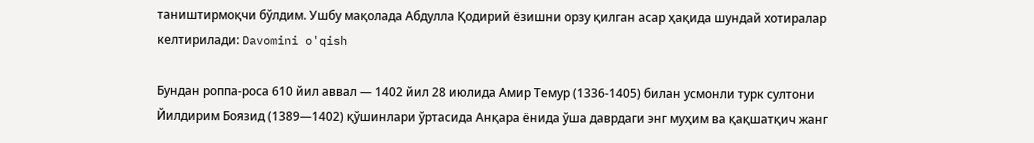таништирмоқчи бўлдим. Ушбу мақолада Абдулла Қодирий ёзишни орзу қилган асар ҳақида шундай хотиралар келтирилади: Davomini o'qish

Бундан роппа-роса 610 йил аввал — 1402 йил 28 июлида Амир Темур (1336-1405) билан усмонли турк султони Йилдирим Боязид (1389—1402) қўшинлари ўртасида Анқара ёнида ўша даврдаги энг муҳим ва қақшатқич жанг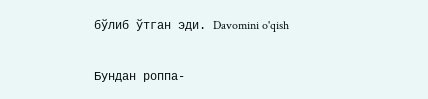бўлиб ўтган эди. Davomini o'qish

Бундан роппа-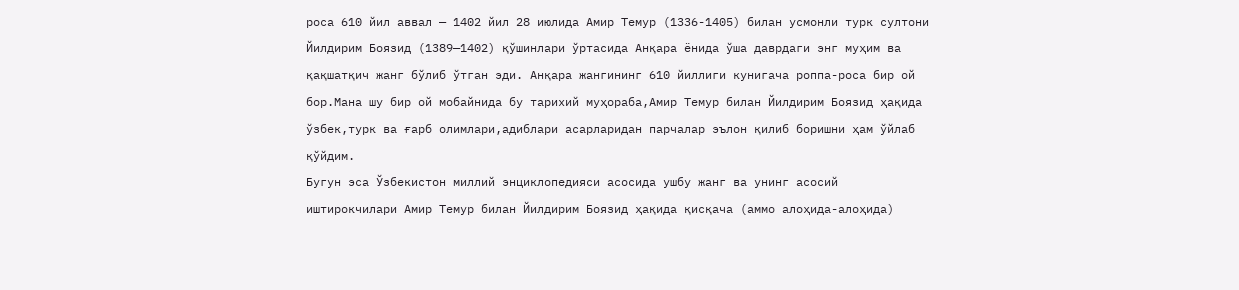роса 610 йил аввал — 1402 йил 28 июлида Амир Темур (1336-1405) билан усмонли турк султони Йилдирим Боязид (1389—1402) қўшинлари ўртасида Анқара ёнида ўша даврдаги энг муҳим ва қақшатқич жанг бўлиб ўтган эди. Анқара жангининг 610 йиллиги кунигача роппа-роса бир ой бор.Мана шу бир ой мобайнида бу тарихий муҳораба,Амир Темур билан Йилдирим Боязид ҳақида ўзбек,турк ва ғарб олимлари,адиблари асарларидан парчалар эълон қилиб боришни ҳам ўйлаб қўйдим.
Бугун эса Ўзбекистон миллий энциклопедияси асосида ушбу жанг ва унинг асосий иштирокчилари Амир Темур билан Йилдирим Боязид ҳақида қисқача (аммо алоҳида-алоҳида)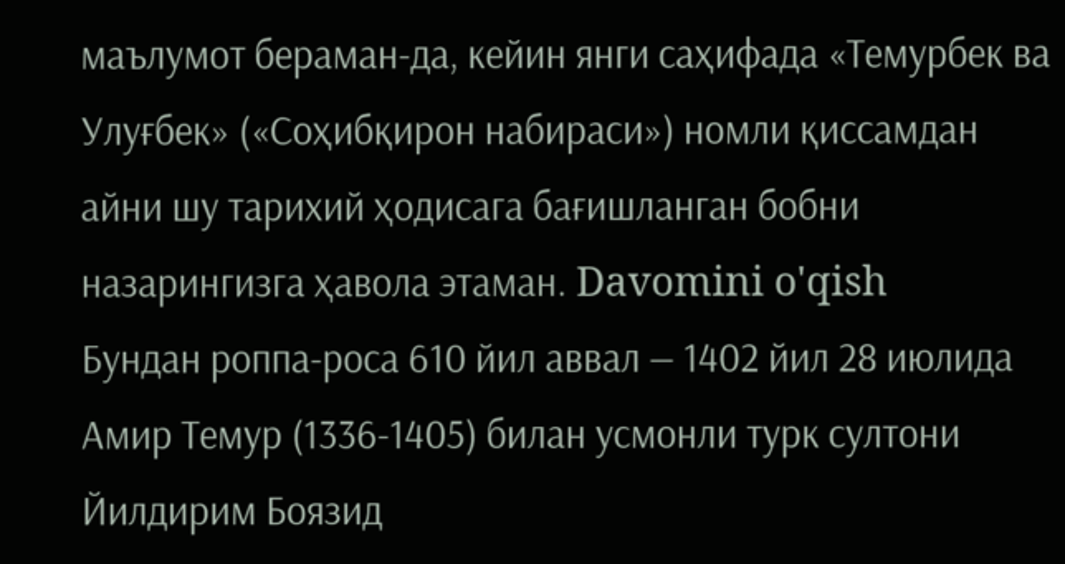маълумот бераман-да, кейин янги саҳифада «Темурбек ва Улуғбек» («Соҳибқирон набираси») номли қиссамдан айни шу тарихий ҳодисага бағишланган бобни назарингизга ҳавола этаман. Davomini o'qish
Бундан роппа-роса 610 йил аввал — 1402 йил 28 июлида Амир Темур (1336-1405) билан усмонли турк султони Йилдирим Боязид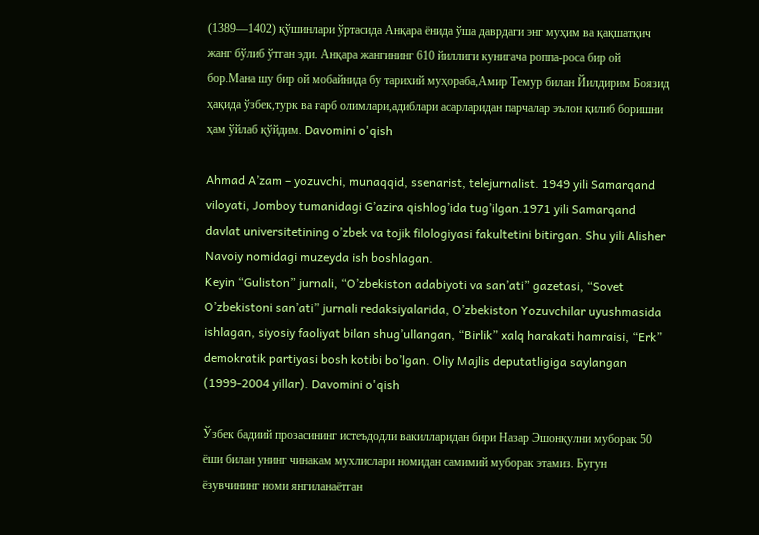(1389—1402) қўшинлари ўртасида Анқара ёнида ўша даврдаги энг муҳим ва қақшатқич жанг бўлиб ўтган эди. Анқара жангининг 610 йиллиги кунигача роппа-роса бир ой бор.Мана шу бир ой мобайнида бу тарихий муҳораба,Амир Темур билан Йилдирим Боязид ҳақида ўзбек,турк ва ғарб олимлари,адиблари асарларидан парчалар эълон қилиб боришни ҳам ўйлаб қўйдим. Davomini o'qish

Ahmad A’zam – yozuvchi, munaqqid, ssenarist, telejurnalist. 1949 yili Samarqand viloyati, Jomboy tumanidagi G’azira qishlog’ida tug’ilgan.1971 yili Samarqand davlat universitetining o’zbek va tojik filologiyasi fakultetini bitirgan. Shu yili Alisher Navoiy nomidagi muzeyda ish boshlagan.
Keyin “Guliston” jurnali, “O’zbekiston adabiyoti va san’ati” gazetasi, “Sovet O’zbekistoni san’ati” jurnali redaksiyalarida, O’zbekiston Yozuvchilar uyushmasida ishlagan, siyosiy faoliyat bilan shug’ullangan, “Birlik” xalq harakati hamraisi, “Erk” demokratik partiyasi bosh kotibi bo’lgan. Oliy Majlis deputatligiga saylangan (1999-2004 yillar). Davomini o'qish

Ўзбек бадиий прозасининг истеъдодли вакилларидан бири Назар Эшонқулни муборак 50 ёши билан унинг чинакам мухлислари номидан самимий муборак этамиз. Бугун ёзувчининг номи янгиланаётган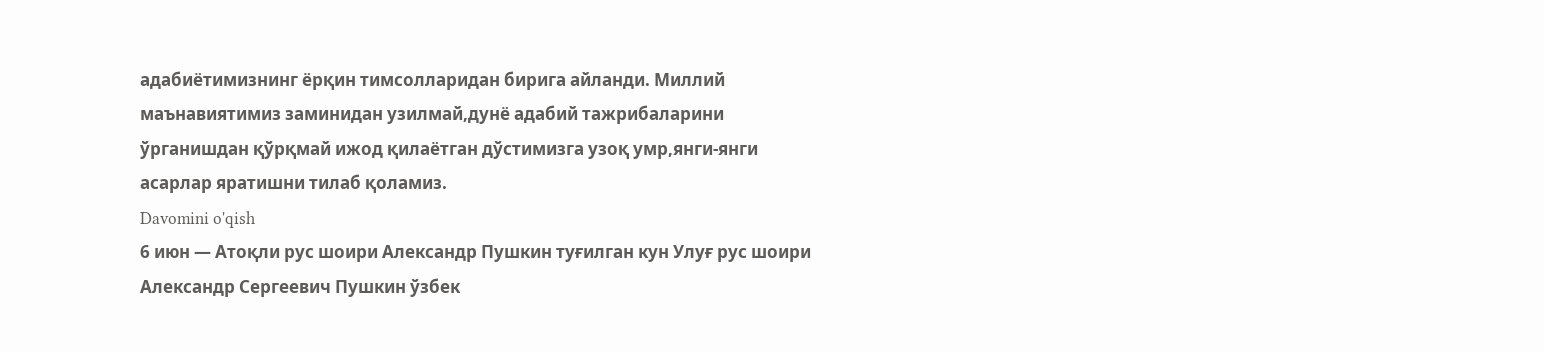адабиётимизнинг ёрқин тимсолларидан бирига айланди. Миллий маънавиятимиз заминидан узилмай,дунё адабий тажрибаларини ўрганишдан қўрқмай ижод қилаётган дўстимизга узоқ умр,янги-янги асарлар яратишни тилаб қоламиз.
Davomini o'qish
6 июн — Атоқли рус шоири Александр Пушкин туғилган кун Улуғ рус шоири Александр Сергеевич Пушкин ўзбек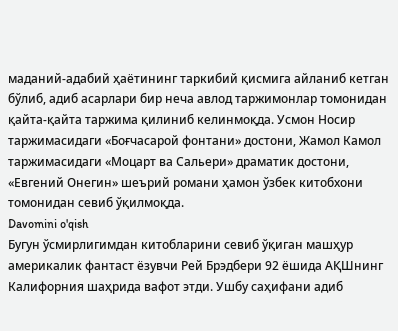маданий-адабий ҳаётининг таркибий қисмига айланиб кетган бўлиб, адиб асарлари бир неча авлод таржимонлар томонидан қайта-қайта таржима қилиниб келинмоқда. Усмон Носир таржимасидаги «Боғчасарой фонтани» достони, Жамол Камол таржимасидаги «Моцарт ва Сальери» драматик достони, «Евгений Онегин» шеърий романи ҳамон ўзбек китобхони томонидан севиб ўқилмоқда.
Davomini o'qish
Бугун ўсмирлигимдан китобларини севиб ўқиган машҳур америкалик фантаст ёзувчи Рей Брэдбери 92 ёшида АҚШнинг Калифорния шаҳрида вафот этди. Ушбу саҳифани адиб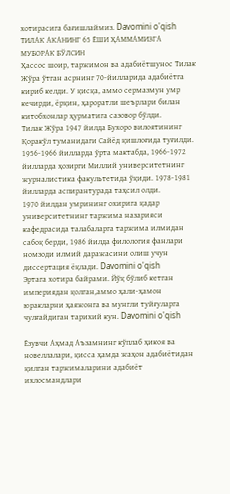хотирасига бағишлаймиз. Davomini o'qish
ТИЛАК АКАНИНГ 65 ЁШИ ҲАММАМИЗГА МУБОРАК БЎЛСИН
Ҳассос шоир, таржимон ва адабиётшунос Тилак Жўра ўтган асрнинг 70-йилларида адабиётга кириб келди. У қисқа, аммо сермазмун умр кечирди, ёрқин, ҳароратли шеърлари билан китобхонлар ҳурматига сазовор бўлди.
Тилак Жўра 1947 йилда Бухоро вилоятининг Қоракўл туманидаги Сайёд қишлоғида туғилди. 1956-1966 йилларда ўрта мактабда, 1966-1972 йилларда ҳозирги Миллий университетнинг журналистика факультетида ўқиди. 1978-1981 йилларда аспирантурада таҳсил олди.
1970 йилдан умрининг охирига қадар университетнинг таржима назарияси кафедрасида талабаларга таржима илмидан сабоқ берди, 1986 йилда филология фанлари номзоди илмий даражасини олиш учун диссертация ёқлади. Davomini o'qish
Эртага хотира байрами. Йўқ бўлиб кетган империядан қолган,аммо ҳали-ҳамон юракларни ҳаяжонга ва мунгли туйғуларга чулғайдиган тарихий кун. Davomini o'qish

Ёзувчи Аҳмад Аъзамнинг кўплаб ҳикоя ва новеллалари, қисса ҳамда жаҳон адабиётидан қилган таржималарини адабиёт ихлосмандлари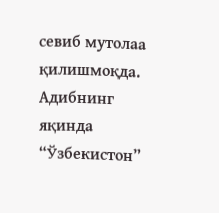севиб мутолаа қилишмоқда. Адибнинг яқинда “Ўзбекистон”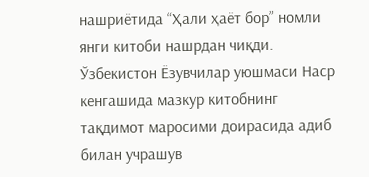нашриётида “Ҳали ҳаёт бор” номли янги китоби нашрдан чиқди. Ўзбекистон Ёзувчилар уюшмаси Наср кенгашида мазкур китобнинг тақдимот маросими доирасида адиб билан учрашув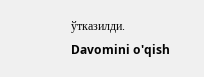ўтказилди.
Davomini o'qish